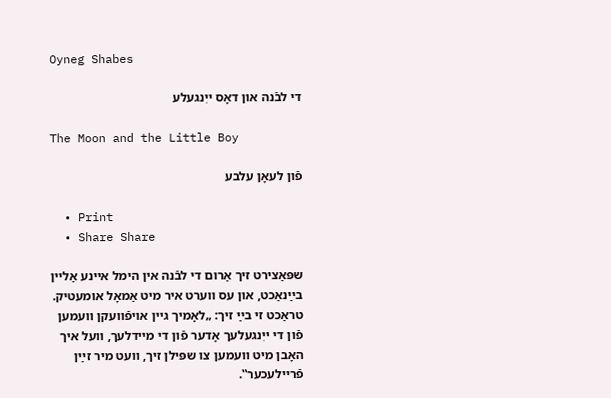Oyneg Shabes

די לבֿנה און דאָס ייִנגעלע

The Moon and the Little Boy

פֿון לעאָן עלבע

  • Print
  • Share Share

שפּאַצירט זיך אַרום די לבֿנה אין הימל איינע אַליין בײַנאַכט, און עס ווערט איר מיט אַמאָל אומעטיק. טראַכט זי בײַ זיך: „לאָמיך גיין אויפֿוועקן וועמען פֿון די ייִנגעלעך אָדער פֿון די מיידלעך, וועל איך האָבן מיט וועמען צו שפּילן זיך, וועט מיר זײַן פֿריילעכער‟.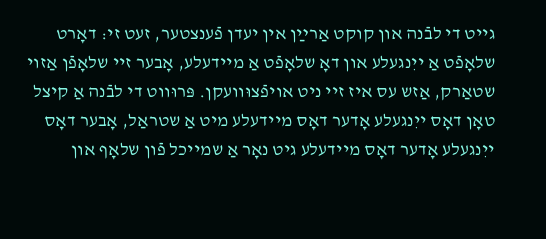גייט די לבֿנה און קוקט אַרײַן אין יעדן פֿענצטער, זעט זי: דאָרט שלאָפֿט אַ ייִנגעלע און דאָ שלאָפֿט אַ מיידעלע, אָבער זיי שלאָפֿן אַזוי שטאַרק, אַזש עס איז זיי ניט אויפֿצוּוועקן. פּרוּווט די לבֿנה אַ קיצל טאָן דאָס ייִנגעלע אָדער דאָס מיידעלע מיט אַ שטראַל, אָבער דאָס ייִנגעלע אָדער דאָס מיידעלע גיט נאָר אַ שמייכל פֿון שלאָף און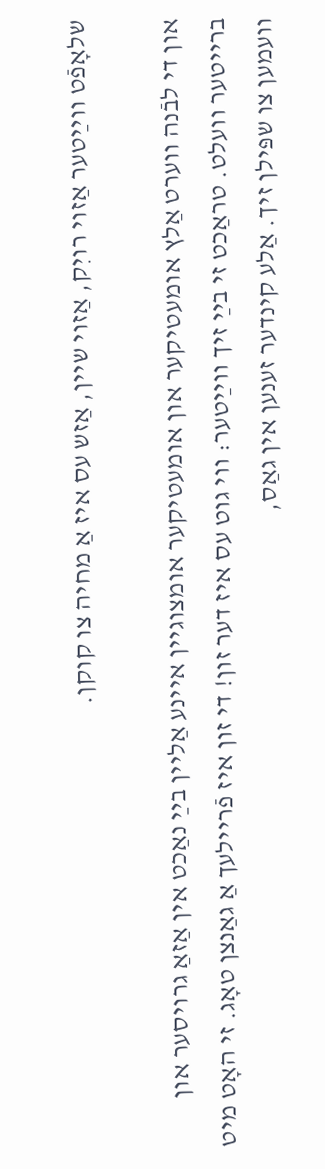שלאָפֿט ווײַטער אַזוי רויִק, אַזוי שיין, אַזש עס איז אַ מחיה צו קוקן.

און די לבֿנה ווערט אַלץ אומעטיקער און אומעטיקער אומצוגיין איינע אַליין בײַ נאַכט אין אַזאַ גרויסער און ברייטער וועלט. טראַכט זי בײַ זיך ווײַטער: ווי גוט עס איז דער זון! די זון איז פֿריילעך אַ גאַנצן טאָג. זי האָט מיט וועמען צו שפּילן זיך. אַלע קינדער זענען אין גאַס,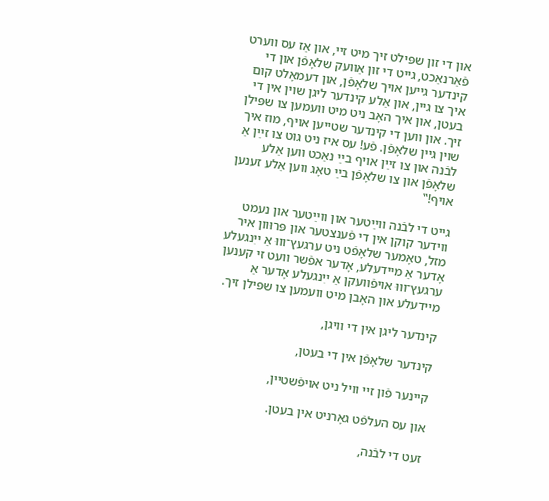און די זון שפּילט זיך מיט זיי, און אַז עס ווערט פֿאַרנאַכט, גייט די זון אַוועק שלאָפֿן און די קינדער גייען אויך שלאָפֿן, און דעמאָלט קום איך צו גיין, און אַלע קינדער ליגן שוין אין די בעטן, און איך האָב ניט מיט וועמען צו שפּילן זיך. און ווען די קינדער שטייען אויף, מוז איך שוין גיין שלאָפֿן. פֿע! עס איז ניט גוט צו זײַן אַ לבֿנה און צו זײַן אויף בײַ נאַכט ווען אַלע שלאָפֿן און צו שלאָפֿן בײַ טאָג ווען אַלע זענען אויף!‟

גייט די לבֿנה ווײַטער און ווײַטער און נעמט ווידער קוקן אין די פֿענצטער און פּרוּוון איר מזל, טאָמער שלאָפֿט ניט ערגעץ־וווּ אַ ייִנגעלע אָדער אַ מיידעלע, אָדער אפֿשר וועט זי קענען ערגעץ־וווּ אויפֿוועקן אַ ייִנגעלע אָדער אַ מיידעלע און האָבן מיט וועמען צו שפּילן זיך.

קינדער ליגן אין די וויגן,

קינדער שלאָפֿן אין די בעטן,

קיינער פֿון זיי וויל ניט אויפֿשטיין,

און עס העלפֿט גאָרניט אין בעטן.

זעט די לבֿנה,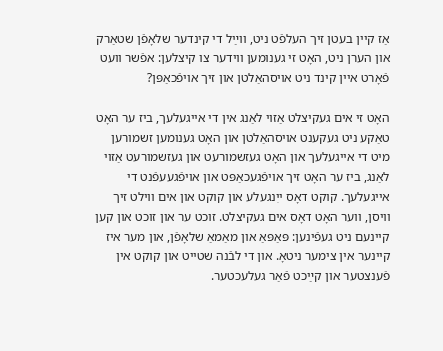אַז קיין בעטן זיך העלפֿט ניט, ווײַל די קינדער שלאָפֿן שטאַרק און הערן ניט, האָט זי גענומען ווידער צו קיצלען: אפֿשר וועט פֿאָרט איין קינד ניט אויסהאַלטן און זיך אויפֿכאַפּן?

האָט זי אים געקיצלט אַזוי לאַנג אין די אייגעלעך, ביז ער האָט טאַקע ניט געקענט אויסהאַלטן און האָט גענומען זשמורען מיט די אייגעלעך און האָט געזשמורעט און געזשמורעט אַזוי לאַנג, ביז ער האָט זיך אויפֿגעכאַפּט און אויפֿגעעפֿנט די אייגעלעך. קוקט דאָס ייִנגעלע און קוקט און אים ווילט זיך וויסן, ווער האָט דאָס אים געקיצלט. זוכט ער און זוכט און קען קיינעם ניט געפֿינען: פּאַפּאַ און מאַמאַ שלאָפֿן, און מער איז קיינער אין צימער ניטאָ. און די לבֿנה שטייט און קוקט אין פֿענצטער און קײַכט פֿאַר געלעכטער.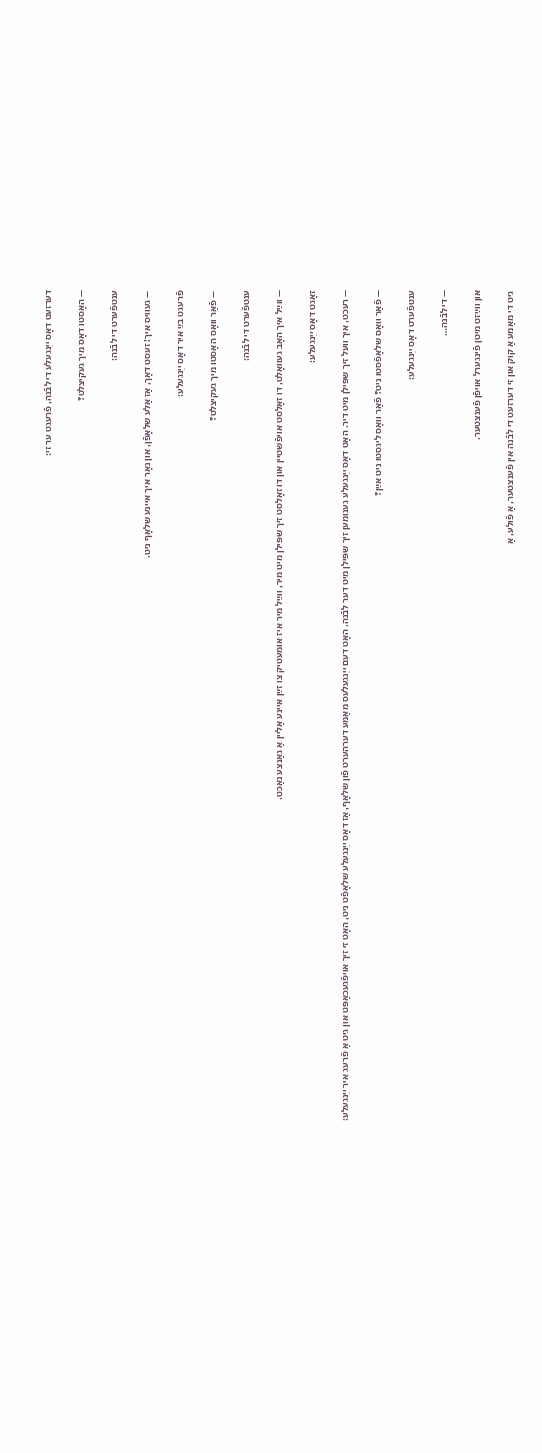דערזעט דאָס ייִנגעלע די לבֿנה, פֿרעגט ער זי:

— האָסטו דאָס מיך געקיצלט?

ענטפֿערט די לבֿנה:

— געוויס איך! זעסט דאָך, אַז אַלע שלאָפֿן, און נאָר איך איינע שלאָף ניט.

פֿרעגט בײַ איר דאָס ייִנגעלע:

— פֿאַר וואָס האָסטו מיך געקיצלט?

ענטפֿערט די לבֿנה:

— ווײַל איך האָב געוואָלט, דו זאָלסט אויפֿשטיין און דו זאָלסט זיך שפּילן מיט מיר, ווײַל מיר איז אומעטיק צו זײַן איינע אַליין אַ גאַנצע נאַכט.

זאָגט דאָס ייִנגעלע:

— רעכט, איך וועל זיך שפּילן מיט דיר. האָט דאָס ייִנגעלע גענומען זיך שפּילן מיט דער לבֿנה. האָט דעם ייִנגעלעס מאַמע דערהערט פֿון שלאָף, אַז דאָס ייִנגעלע שלאָפֿט ניט, האָט זי זיך אויפֿגעכאַפּט און גיט אַ פֿרעג איר ייִנגעלע:

— פֿאַר וואָס שלאָפֿסטו ניט? פֿאַר וואָס ליגסטו ניט אײַן?

ענטפֿערט דאָס ייִנגעלע:

— די לבֿנה…

און ווײַזט מיטן פֿינגערל אויפֿן פֿענצטער.

גיט די מאַמע אַ קוק און זי דערזעט די לבֿנה אין פֿענצטער, אַ פֿולע, אַ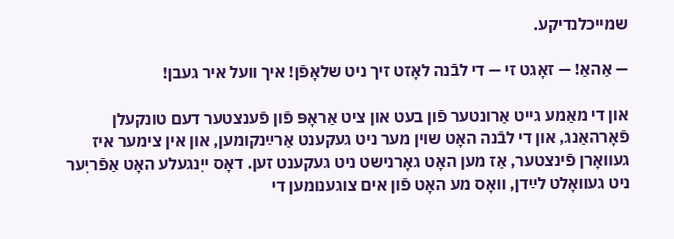שמייכלנדיקע.

— אַהאַ! — זאָגט זי — די לבֿנה לאָזט זיך ניט שלאָפֿן! איך וועל איר געבן!

און די מאַמע גייט אַרונטער פֿון בעט און ציט אַראָפּ פֿון פֿענצטער דעם טונקעלן פֿאָרהאַנג, און די לבֿנה האָט שוין מער ניט געקענט אַרײַנקומען, און אין צימער איז געוואָרן פֿינצטער, אַז מען האָט גאָרנישט ניט געקענט זען. דאָס ייִנגעלע האָט אַפֿריִער ניט געוואָלט לײַדן, וואָס מע האָט פֿון אים צוגענומען די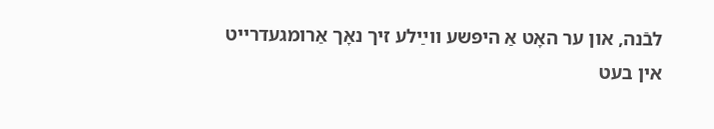לבֿנה, און ער האָט אַ היפּשע ווײַלע זיך נאָך אַרומגעדרייט אין בעט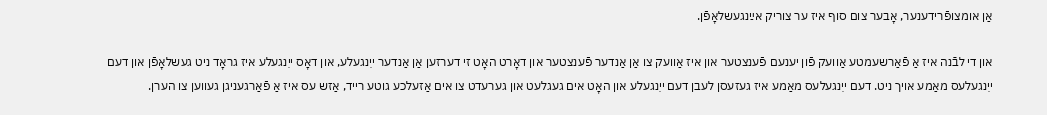אַן אומצופֿרידענער, אָבער צום סוף איז ער צוריק אײַנגעשלאָפֿן.

און די לבֿנה איז אַ פֿאַרשעמטע אַוועק פֿון יענעם פֿענצטער און איז אַוועק צו אַן אַנדער פֿענצטער און דאָרט האָט זי דערזען אַן אַנדער ייִנגעלע, און דאָס ייִנגעלע איז גראָד ניט געשלאָפֿן און דעם ייִנגעלעס מאַמע אויך ניט. דעם ייִנגעלעס מאַמע איז געזעסן לעבן דעם ייִנגעלע און האָט אים געגלעט און גערעדט צו אים אַזעלכע גוטע רייד, אַזש עס איז אַ פֿאַרגעניגן געווען צו הערן.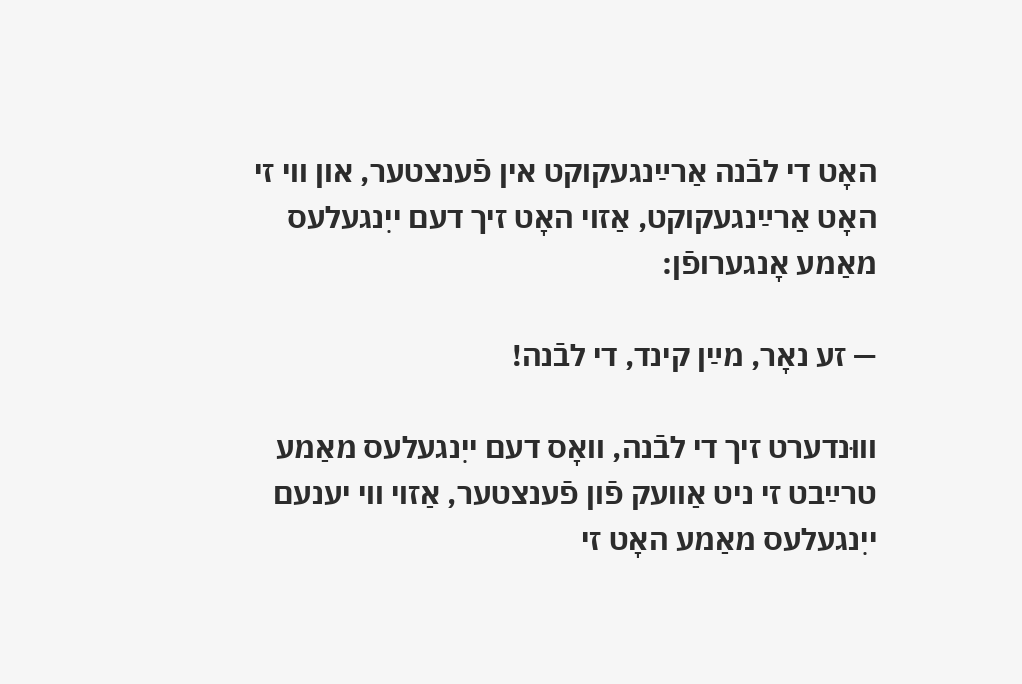האָט די לבֿנה אַרײַנגעקוקט אין פֿענצטער, און ווי זי האָט אַרײַנגעקוקט, אַזוי האָט זיך דעם ייִנגעלעס מאַמע אָנגערופֿן:

— זע נאָר, מײַן קינד, די לבֿנה!

וווּנדערט זיך די לבֿנה, וואָס דעם ייִנגעלעס מאַמע טרײַבט זי ניט אַוועק פֿון פֿענצטער, אַזוי ווי יענעם ייִנגעלעס מאַמע האָט זי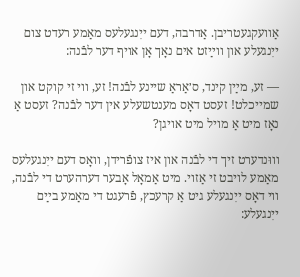אַוועקגעטריבן. אַדרבה, דעם ייִנגעלעס מאַמע רעדט צום ייִנגעלע און ווײַזט אים נאָך אָן אויף דער לבֿנה:

— זע, מײַן קינד, ס׳אַראַ שיינע לבֿנה! זע, ווי זי קוקט און שמייכלט! זעסט דאָס מענטשעלע אין דער לבֿנה? זעסט אַ נאָז מיט אַ מויל מיט אויגן?

וווּנדערט זיך די לבֿנה און איז צופֿרידן, וואָס דעם ייִנגעלעס מאַמע לויבט זי אַזוי. מיט אַמאָל אָבער דערהערט די לבֿנה, ווי דאָס ייִנגעלע גיט אַ קרעכץ, פֿרעגט די מאַמע בײַם ייִנגעלע: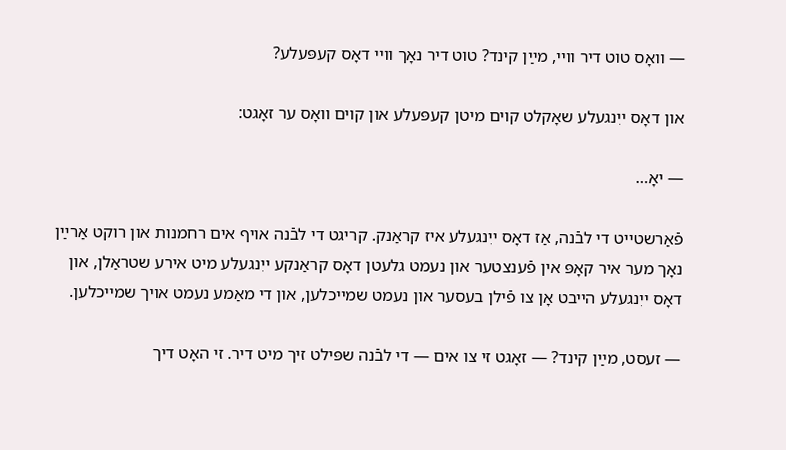— וואָס טוט דיר וויי, מײַן קינד? טוט דיר נאָך וויי דאָס קעפּעלע?

און דאָס ייִנגעלע שאָקלט קוים מיטן קעפּעלע און קוים וואָס ער זאָגט:

— יאָ…

פֿאַרשטייט די לבֿנה, אַז דאָס ייִנגעלע איז קראַנק. קריגט די לבֿנה אויף אים רחמנות און רוקט אַרײַן נאָך מער איר קאָפּ אין פֿענצטער און נעמט גלעטן דאָס קראַנקע ייִנגעלע מיט אירע שטראַלן, און דאָס ייִנגעלע הייבט אָן צו פֿילן בעסער און נעמט שמייכלען, און די מאַמע נעמט אויך שמייכלען.

— זעסט, מײַן קינד? — זאָגט זי צו אים — די לבֿנה שפּילט זיך מיט דיר. זי האָט דיך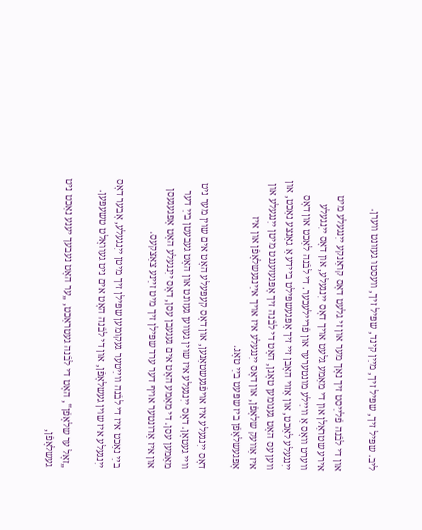ליב. שפּיל זיך, שפּיל זיך, מײַן קינד, שפּיל זיך, וועסטו געזונט ווערן.

און די לבֿנה פֿלײַסט זיך נאָך מער און זי גלעט דאָס קראַנקע ייִנגעלע מיט אירע שטראַלן און די מאַמע גלעט אויך דאָס ייִנגעלע, און דאָס ייִנגעלע ווערט וואָס אַ ווײַלע מונטערער און פֿריילעכער. די לבֿנה לאַכט און דאָס ייִנגעלע לאַכט, און אַזוי האָבן זיי זיך אָפּגעשפּילט ביידע אַ גאַנצע נאַכט, און ווען עס האָט גענומען טאָגן, האָט די לבֿנה זיך אָפּגעזעגנט מיטן ייִנגעלע און איז אַוועק שלאָפֿן, און דאָס ייִנגעלע איז אויך אײַנגעשלאָפֿן און איז אָפּגעשלאָפֿן ביז שפּעט בײַ טאָג.

דאָס ייִנגעלע איז אויפֿגעשטאַנען, און דאָס קעפּעלע האָט אים שוין מער ניט וויי געטאָן. דאָס ייִנגעלע איז שוין געווען געזונט און האָט געבעטן בײַ דער מאַמען עסן. די מאַמע האָט אים געגעבן עסן, דאָס ייִנגעלע האָט אָפּגעגעסן און איז אַרונטער אויף דער ערד שפּילן זיך מיט זײַנע צאַצקעס.

בײַ נאַכט איז די לבֿנה ווײַטער געקומען שפּילן זיך מיטן ייִנגעלע, אָבער דאָס ייִנגעלע איז שוין געשלאָפֿן, און די לבֿנה האָט אים ניט געוואָלט טשעפּען.

„זאָל ער שלאָפֿן‟, האָט די לבֿנה געטראַכט, „ער האָט נעבעך יענע נאַכט ניט געשלאָפֿן,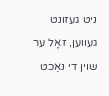ניט געזונט געווען, זאָל ער שוין די נאַכט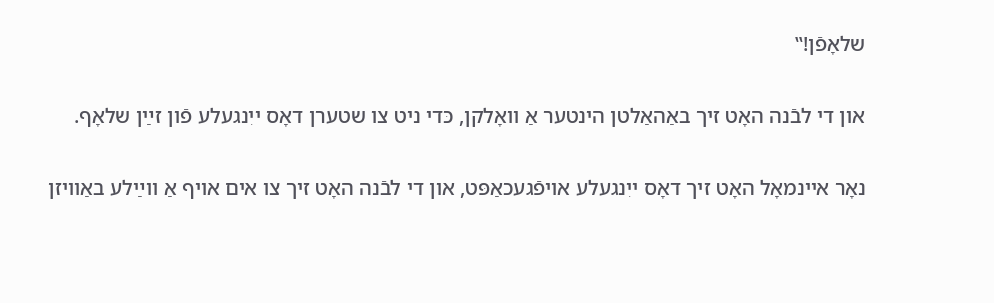שלאָפֿן!‟

און די לבֿנה האָט זיך באַהאַלטן הינטער אַ וואָלקן, כּדי ניט צו שטערן דאָס ייִנגעלע פֿון זײַן שלאָף.

נאָר איינמאָל האָט זיך דאָס ייִנגעלע אויפֿגעכאַפּט, און די לבֿנה האָט זיך צו אים אויף אַ ווײַלע באַוויזן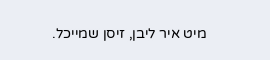מיט איר ליבן, זיסן שמייכל.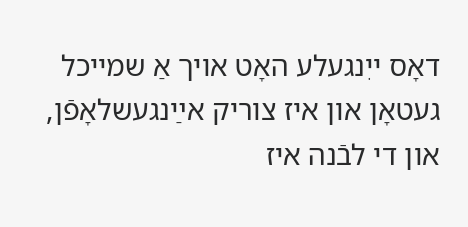דאָס ייִנגעלע האָט אויך אַ שמייכל געטאָן און איז צוריק אײַנגעשלאָפֿן, און די לבֿנה איז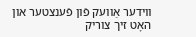ווידער אַוועק פֿון פֿענצטער און האָט זיך צוריק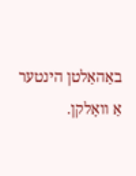באַהאַלטן הינטער אַ וואָלקן.